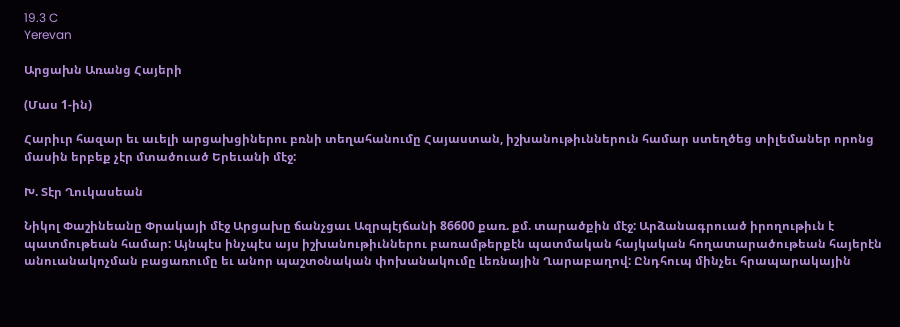19.3 C
Yerevan

Արցախն Առանց Հայերի

(Մաս 1‑ին)

Հարիւր հազար եւ աւելի արցախցիներու բռնի տեղահանումը Հայաստան, իշխանութիւններուն համար ստեղծեց տիլեմաներ որոնց մասին երբեք չէր մտածուած Երեւանի մէջ:

Խ. Տէր Ղուկասեան

Նիկոլ Փաշինեանը Փրակայի մէջ Արցախը ճանչցաւ Ազրպէյճանի 86600 քառ. քմ. տարածքին մէջ: Արձանագրուած իրողութիւն է պատմութեան համար: Այնպէս ինչպէս այս իշխանութիւններու բառամթերքէն պատմական հայկական հողատարածութեան հայերէն անուանակոչման բացառումը եւ անոր պաշտօնական փոխանակումը Լեռնային Ղարաբաղով: Ընդհուպ մինչեւ հրապարակային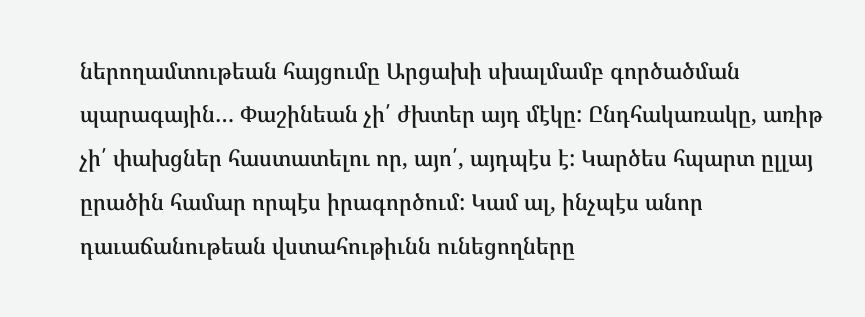ներողամտութեան հայցումը Արցախի սխալմամբ գործածման պարագային… Փաշինեան չի՛ ժխտեր այդ մէկը: Ընդհակառակը, առիթ չի՛ փախցներ հաստատելու որ, այո՛, այդպէս է: Կարծես հպարտ ըլլայ ըրածին համար որպէս իրագործում: Կամ ալ, ինչպէս անոր դաւաճանութեան վստահութիւնն ունեցողները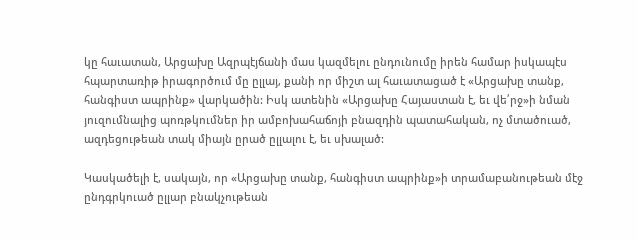կը հաւատան, Արցախը Ազրպէյճանի մաս կազմելու ընդունումը իրեն համար իսկապէս հպարտառիթ իրագործում մը ըլլայ, քանի որ միշտ ալ հաւատացած է «Արցախը տանք, հանգիստ ապրինք» վարկածին: Իսկ ատենին «Արցախը Հայաստան է, եւ վե՛րջ»ի նման յուզումնալից պոռթկումներ իր ամբոխահաճոյի բնազդին պատահական, ոչ մտածուած, ազդեցութեան տակ միայն ըրած ըլլալու է, եւ սխալած:

Կասկածելի է, սակայն, որ «Արցախը տանք, հանգիստ ապրինք»ի տրամաբանութեան մէջ ընդգրկուած ըլլար բնակչութեան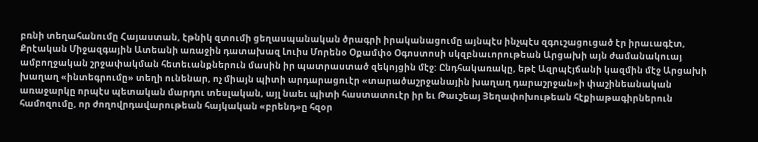բռնի տեղահանումը Հայաստան, էթնիկ զտումի ցեղասպանական ծրագրի իրականացումը այնպէս ինչպէս զգուշացուցած էր իրաւագէտ, Քրէական Միջազգային Ատեանի առաջին դատախազ Լուիս Մորենօ Օքամփօ Օգոստոսի սկզբնաւորութեան Արցախի այն ժամանակուայ ամբողջական շրջափակման հետեւանքներուն մասին իր պատրաստած զեկոյցին մէջ: Ընդհակառակը, եթէ Ազրպէյճանի կազմին մէջ Արցախի խաղաղ «ինտեգրումը» տեղի ունենար, ոչ միայն պիտի արդարացուէր «տարածաշրջանային խաղաղ դարաշրջան»ի փաշինեանական առաջարկը որպէս պետական մարդու տեսլական, այլ նաեւ պիտի հաստատուէր իր եւ Թաւշեայ Յեղափոխութեան հէքիաթագիրներուն համոզումը, որ ժողովրդավարութեան հայկական «բրենդ»ը հզօր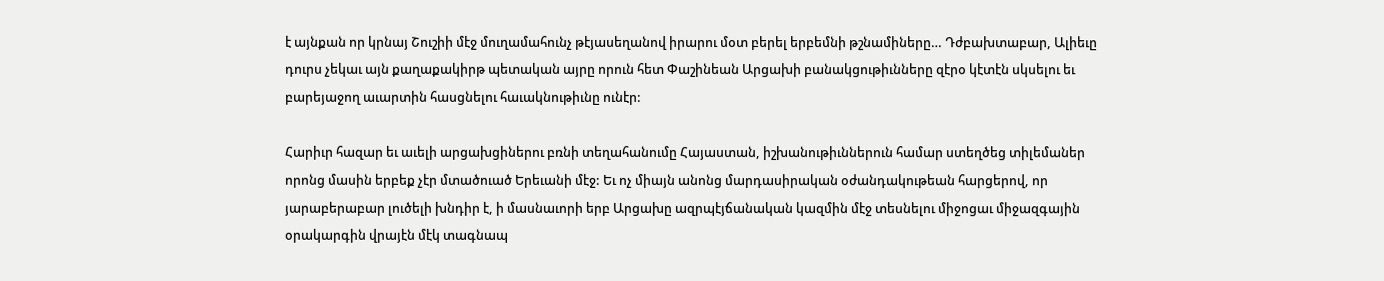է այնքան որ կրնայ Շուշիի մէջ մուղամահունչ թէյասեղանով իրարու մօտ բերել երբեմնի թշնամիները… Դժբախտաբար, Ալիեւը դուրս չեկաւ այն քաղաքակիրթ պետական այրը որուն հետ Փաշինեան Արցախի բանակցութիւնները զէրօ կէտէն սկսելու եւ բարեյաջող աւարտին հասցնելու հաւակնութիւնը ունէր:

Հարիւր հազար եւ աւելի արցախցիներու բռնի տեղահանումը Հայաստան, իշխանութիւններուն համար ստեղծեց տիլեմաներ որոնց մասին երբեք չէր մտածուած Երեւանի մէջ: Եւ ոչ միայն անոնց մարդասիրական օժանդակութեան հարցերով, որ յարաբերաբար լուծելի խնդիր է, ի մասնաւորի երբ Արցախը ազրպէյճանական կազմին մէջ տեսնելու միջոցաւ միջազգային օրակարգին վրայէն մէկ տագնապ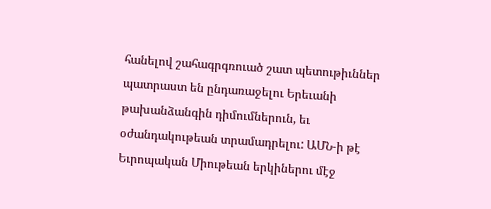հանելով շահագրգռուած շատ պետութիւններ պատրաստ են ընդառաջելու Երեւանի թախանձանգին դիմումներուն, եւ օժանդակութեան տրամադրելու: ԱՄՆ‑ի թէ Եւրոպական Միութեան երկիներու մէջ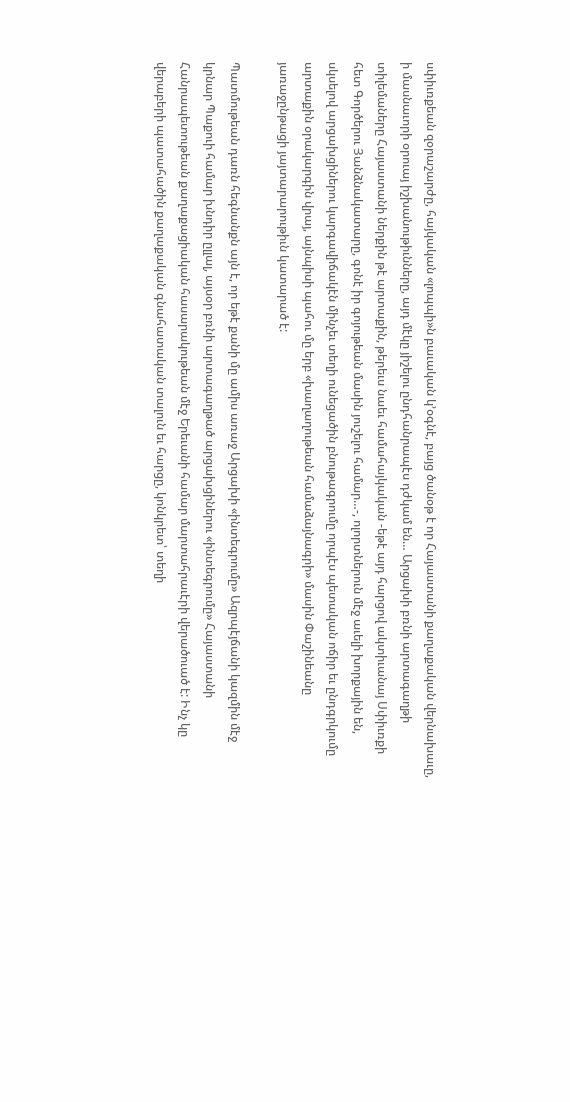սփիւռքեան զօրաշարժը, հայկական «լոպպի»ն բաւական կ’օգնէ, բայց ծանօթ է որ Հայաստանի քաղաքական վերնախաւը, ի մասնաւորի օրուայ իշխանութիւնները, այդ մէկը յիշելու ընդհանրապէս դժկամ են… Արցախի բռնի արտագաղթի տիլեմաները Հայաստանի ներքին թէ արտաքին, թերեւս նաեւ համահայկական ‑եթէ այդ հարցով ակտիւանայ Սփիւռքի հետ Գործերու Յանձնակատարը, գոնէ իր գոյութեան մասին յուշելու համար…-, ոլորտներուն մէջ աւելի խորքային են, սկսելով արցախցիներու կարգավիճակէն մինչեւ տեղի ունեցածին բնութագրումը որպէս պետական ոճիր եւ ընդգրկումը արտաքին օրակարգին վրայ, այնպիսի պահու մը երբ «խաղաղութեան համաձայնագրի» մասին Փաշինեանը յառաջընթացի յայտարարութիւն կատարած է:

Պատմութեան դառն հեգնանքն այն է, որ եթէ քանի մը ամիս առաջ Արցախի «ինտեգրումը» Ազրպէյճանի կազմին մէջ կրնար Պաքուի համար խնդիր ըլլալ, այսօր բռնի արտագաղթած արցախցիներու «ինտեգրումը» Հայաստանի Հանրապետութեան քաղաքացիական հասարակութեան մէջ Երեւանի համար մարտահրաւէրի վերածուած է: Ինչ կը վերաբերի պատահածին քաղաքական գնահատական տալուն եւ հարցը, կոնկրետ՝ տեղի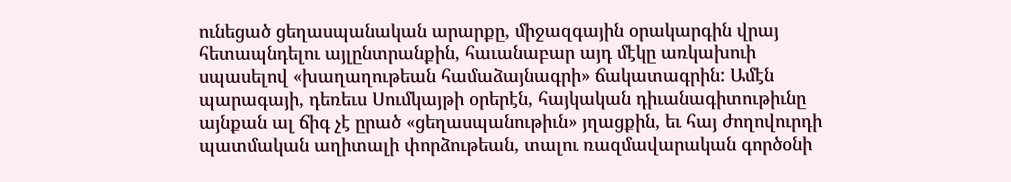ունեցած ցեղասպանական արարքը, միջազգային օրակարգին վրայ հետապնդելու այլընտրանքին, հաւանաբար այդ մէկը առկախուի սպասելով «խաղաղութեան համաձայնագրի» ճակատագրին: Ամէն պարագայի, դեռեւս Սումկայթի օրերէն, հայկական դիւանագիտութիւնը այնքան ալ ճիգ չէ ըրած «ցեղասպանութիւն» յղացքին, եւ հայ ժողովուրդի պատմական աղիտալի փորձութեան, տալու ռազմավարական գործօնի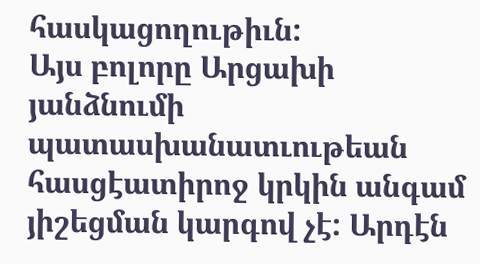հասկացողութիւն:
Այս բոլորը Արցախի յանձնումի պատասխանատւութեան հասցէատիրոջ կրկին անգամ յիշեցման կարգով չէ: Արդէն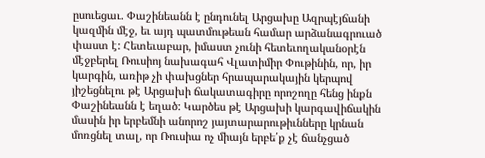ըսուեցաւ. Փաշինեանն է ընդունել Արցախը Ազրպէյճանի կազմին մէջ, եւ այդ պատմութեան համար արձանագրուած փաստ է: Հետեւաբար, իմաստ չունի հետեւողականօրէն մէջբերել Ռուսիոյ նախագահ Վլատիմիր Փութինին, որ, իր կարգին, առիթ չի փախցներ հրապարակային կերպով յիշեցնելու թէ Արցախի ճակատագիրը որոշողը հենց ինքն Փաշինեանն է եղած: Կարծես թէ Արցախի կարգավիճակին մասին իր երբեմնի անորոշ յայտարարութիւնները կրնան մոռցնել տալ, որ Ռուսիա ոչ միայն երբե՛ք չէ ճանչցած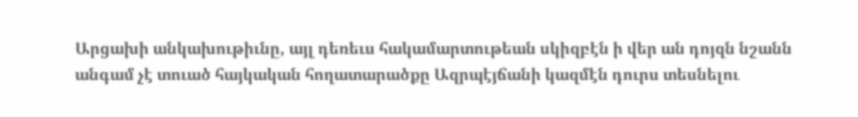Արցախի անկախութիւնը, այլ դեռեւս հակամարտութեան սկիզբէն ի վեր ան դոյզն նշանն անգամ չէ տուած հայկական հողատարածքը Ազրպէյճանի կազմէն դուրս տեսնելու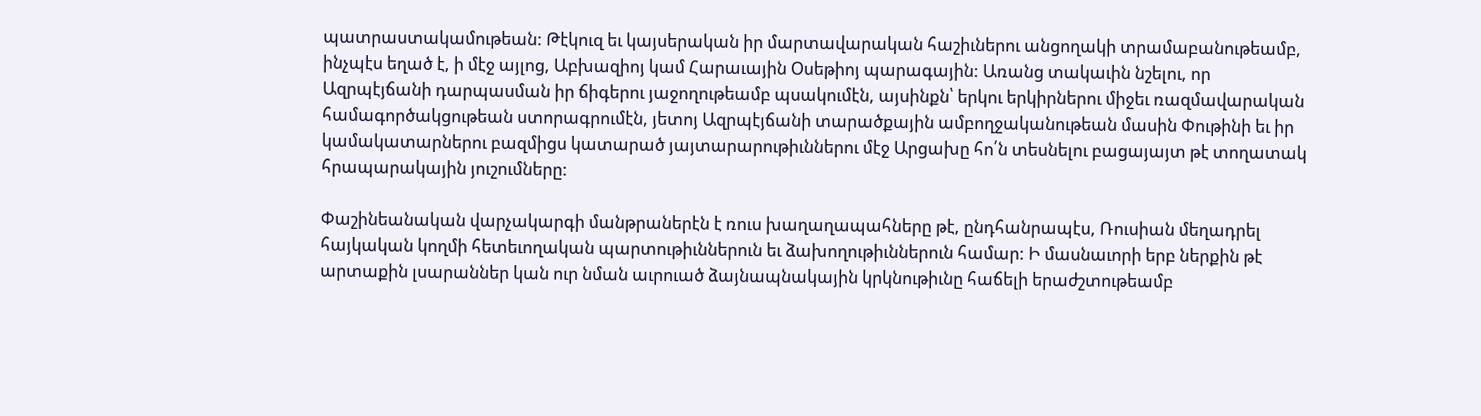պատրաստակամութեան: Թէկուզ եւ կայսերական իր մարտավարական հաշիւներու անցողակի տրամաբանութեամբ, ինչպէս եղած է, ի մէջ այլոց, Աբխազիոյ կամ Հարաւային Օսեթիոյ պարագային: Առանց տակաւին նշելու, որ Ազրպէյճանի դարպասման իր ճիգերու յաջողութեամբ պսակումէն, այսինքն՝ երկու երկիրներու միջեւ ռազմավարական համագործակցութեան ստորագրումէն, յետոյ Ազրպէյճանի տարածքային ամբողջականութեան մասին Փութինի եւ իր կամակատարներու բազմիցս կատարած յայտարարութիւններու մէջ Արցախը հո՛ն տեսնելու բացայայտ թէ տողատակ հրապարակային յուշումները:

Փաշինեանական վարչակարգի մանթրաներէն է ռուս խաղաղապահները թէ, ընդհանրապէս, Ռուսիան մեղադրել հայկական կողմի հետեւողական պարտութիւններուն եւ ձախողութիւններուն համար: Ի մասնաւորի երբ ներքին թէ արտաքին լսարաններ կան ուր նման աւրուած ձայնապնակային կրկնութիւնը հաճելի երաժշտութեամբ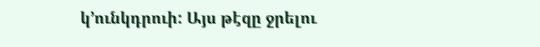կ’ունկդրուի: Այս թէզը ջրելու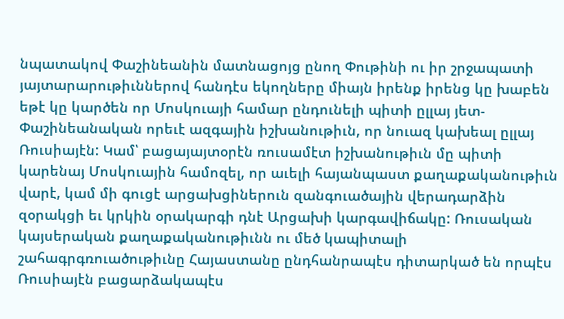նպատակով Փաշինեանին մատնացոյց ընող Փութինի ու իր շրջապատի յայտարարութիւններով հանդէս եկողները միայն իրենք իրենց կը խաբեն եթէ կը կարծեն որ Մոսկուայի համար ընդունելի պիտի ըլլայ յետ-Փաշինեանական որեւէ ազգային իշխանութիւն, որ նուազ կախեալ ըլլայ Ռուսիայէն: Կամ՝ բացայայտօրէն ռուսամէտ իշխանութիւն մը պիտի կարենայ Մոսկուային համոզել, որ աւելի հայանպաստ քաղաքականութիւն վարէ, կամ մի գուցէ արցախցիներուն զանգուածային վերադարձին զօրակցի եւ կրկին օրակարգի դնէ Արցախի կարգավիճակը: Ռուսական կայսերական քաղաքականութիւնն ու մեծ կապիտալի շահագրգռուածութիւնը Հայաստանը ընդհանրապէս դիտարկած են որպէս Ռուսիայէն բացարձակապէս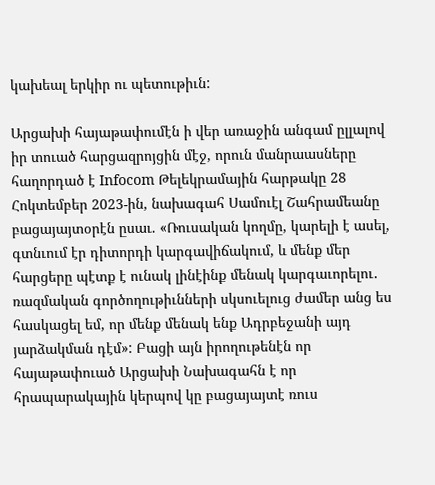կախեալ երկիր ու պետութիւն:

Արցախի հայաթափումէն ի վեր առաջին անգամ ըլլալով իր տուած հարցազրոյցին մէջ, որուն մանրաասները հաղորդած է Infocom Թելեկրամային հարթակը 28 Հոկտեմբեր 2023-ին, նախագահ Սամուէլ Շահրամեանը բացայայտօրէն ըսաւ. «Ռուսական կողմը, կարելի է ասել, գտնւում էր դիտորդի կարգավիճակում, և մենք մեր հարցերը պէտք է ունակ լինէինք մենակ կարգաւորելու․ ռազմական գործողութիւնների սկսուելուց ժամեր անց ես հասկացել եմ, որ մենք մենակ ենք Ադրբեջանի այդ յարձակման դէմ»: Բացի այն իրողութենէն որ հայաթափուած Արցախի Նախագահն է որ հրապարակային կերպով կը բացայայտէ ռուս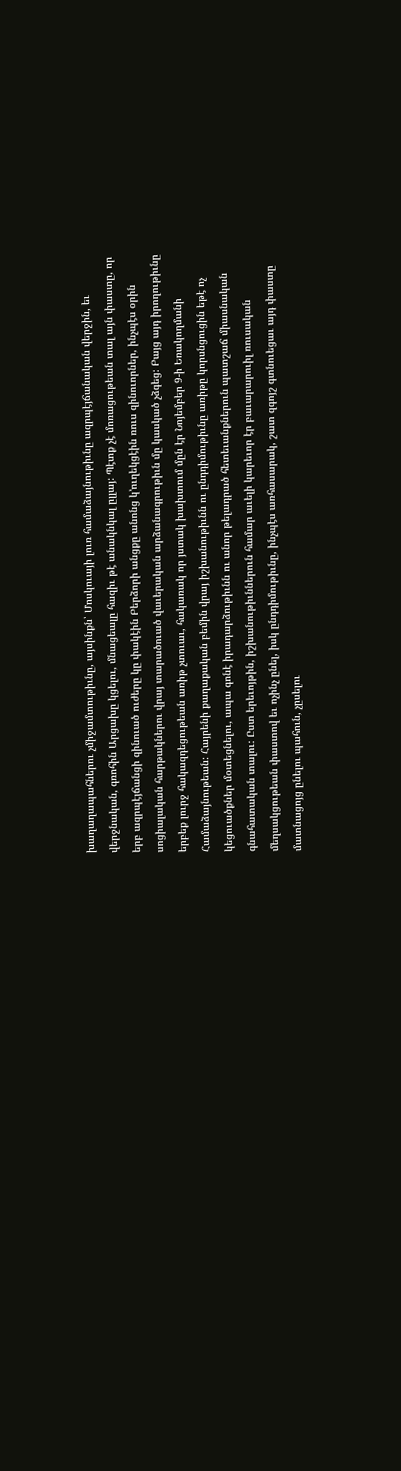խաղաղապահներու չմիջամտութիւնը, այսինքն՝ Մոսկուայի լուռ համաձայնութիւնը ազրպէյճանական վերջին, եւ վերջնական, գռոհին Արցախը կցելու, մնացեալը հազիւ թէ անակնկալ ըլլայ: Պէտք չէ մոռացութեան տալ այն փաստը, որ երբ ազրպէյճանցի զինուած ուժերը կը փակէին Բերձորի անցքը անոնց կ’ուղեկցէին ռուս զինուորներ, ինչպէս օրին սոցիալական հարթակներու վրայ տարածուած վաւերական արձանագրութիւն մը կասկած չձգեց: Բայց այդ իրողութիւնը երբեք լուրջ հակազդեցութեան առիթ չտուաւ, հակառակ որ յստակ խախտում մըն էր Նոյեմբեր 9‑ի Եռակողմանի Համաձայնութեան: Հայրենի քաղաքական բեմին վրայ իշխանութիւնն ու ընդդիմութիւնը առիթը կորսնցուցին եթէ ոչ կեցուածքներ մօտեցնելու, ապա գոնէ իրադարձութիւնն ու անոր թելադրած հետեւանքներուն պատշաճ միասնական գնահատական տալու: Ըստ երեւոյթին, իշխանութիւններուն համար աւելի կարեւոր էր բաւարարուիլ ռուսական մեղսակցութեան փաստով եւ ոչինչ ընել, իսկ ընդդիմութիւնը, ինչպէս առհասարակ, շատ զգոյշ գտնուեցաւ այդ փաստը մատնացոյց ընելու պահուն, չըսելու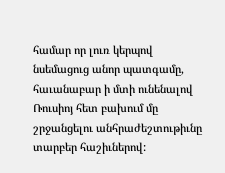համար որ լուռ կերպով նսեմացուց անոր պատգամը, հաւանաբար ի մտի ունենալով Ռուսիոյ հետ բախում մը շրջանցելու անհրաժեշտութիւնը տարբեր հաշիւներով: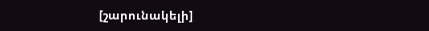[շարունակելի]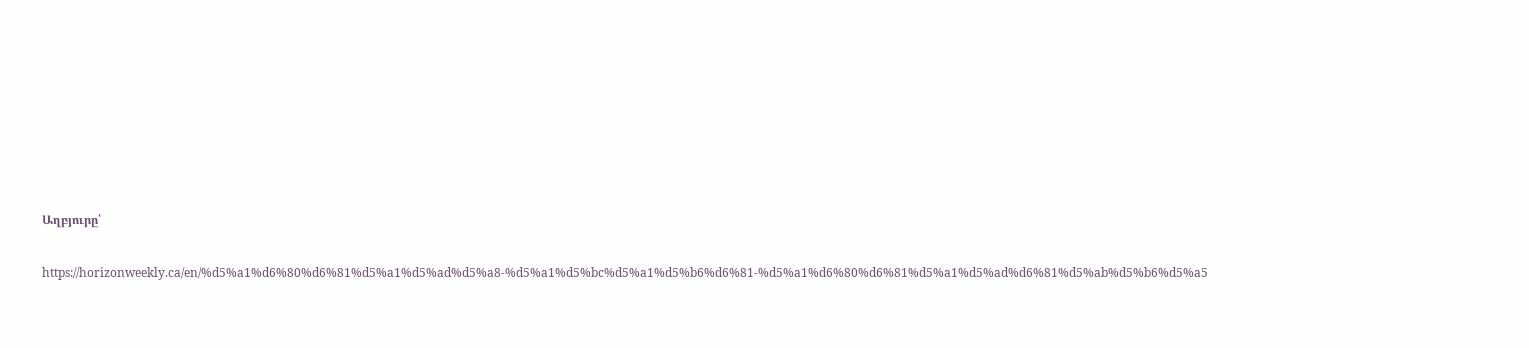Աղբյուրը՝

https://horizonweekly.ca/en/%d5%a1%d6%80%d6%81%d5%a1%d5%ad%d5%a8-%d5%a1%d5%bc%d5%a1%d5%b6%d6%81-%d5%a1%d6%80%d6%81%d5%a1%d5%ad%d6%81%d5%ab%d5%b6%d5%a5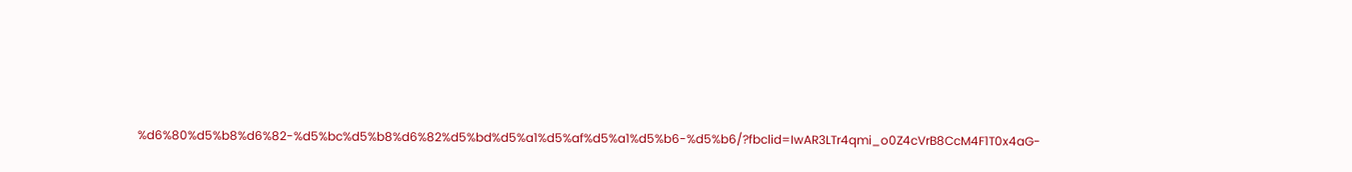%d6%80%d5%b8%d6%82-%d5%bc%d5%b8%d6%82%d5%bd%d5%a1%d5%af%d5%a1%d5%b6-%d5%b6/?fbclid=IwAR3LTr4qmi_o0Z4cVrB8CcM4F1T0x4aG-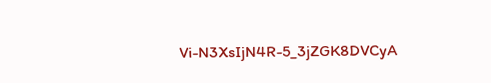Vi-N3XsIjN4R-5_3jZGK8DVCyA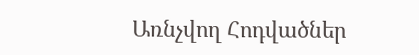Առնչվող Հոդվածներ